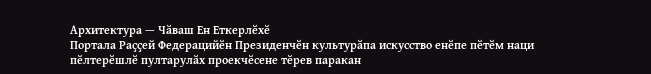Архитектура — Чӑваш Ен Еткерлӗхӗ
Портала Раҫҫей Федерацийӗн Президенчӗн культурӑпа искусство енӗпе пӗтӗм наци пӗлтерӗшлӗ пултарулӑх проекчӗсене тӗрев паракан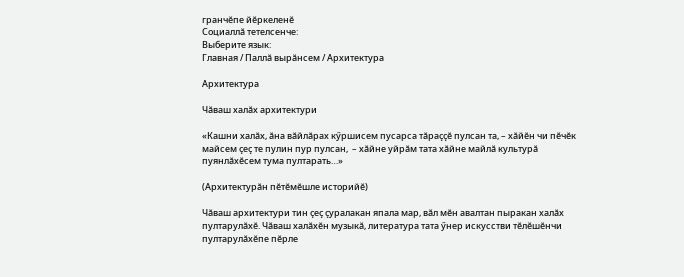гранчӗпе йӗркеленӗ
Социаллӑ тетелсенче:
Выберите язык:
Главная / Паллӑ вырӑнсем / Архитектура

Архитектура

Чӑваш халӑх архитектури

«Кашни халӑх, ӑна вӑйлӑрах кӳршисем пусарса тӑраҫҫӗ пулсан та, – хӑйӗн чи пӗчӗк майсем ҫеҫ те пулин пур пулсан,  – хӑйне уйрӑм тата хӑйне майлӑ культурӑ пуянлӑхӗсем тума пултарать…»

(Архитектурӑн пӗтӗмӗшле историйӗ)

Чӑваш архитектури тин ҫеҫ ҫуралакан япала мар, вӑл мӗн авалтан пыракан халӑх пултарулӑхӗ. Чӑваш халӑхӗн музыкӑ, литература тата ӳнер искусстви тӗлӗшӗнчи пултарулӑхӗпе пӗрле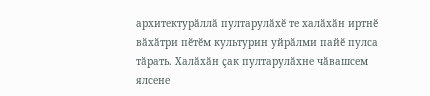архитектурӑллӑ пултарулӑхӗ те халӑхӑн иртнӗ вӑхӑтри пӗтӗм культурин уйрӑлми пайӗ пулса тӑрать. Халӑхӑн ҫак пултарулӑхне чӑвашсем ялсене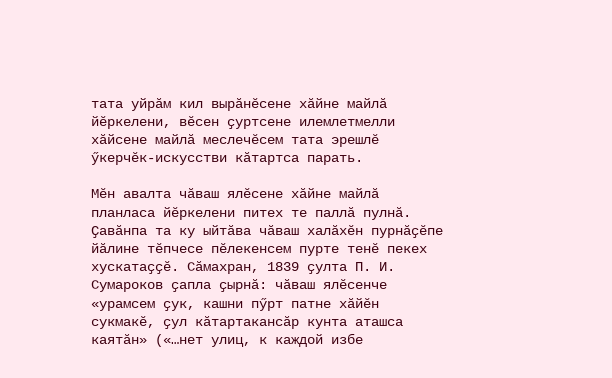тата уйрӑм кил вырӑнӗсене хӑйне майлӑ йӗркелени, вӗсен ҫуртсене илемлетмелли хӑйсене майлӑ меслечӗсем тата эрешлӗ ӳкерчӗк-искусстви кӑтартса парать.

Мӗн авалта чӑваш ялӗсене хӑйне майлӑ планласа йӗркелени питех те паллӑ пулнӑ. Ҫавӑнпа та ку ыйтӑва чӑваш халӑхӗн пурнӑҫӗпе йӑлине тӗпчесе пӗлекенсем пурте тенӗ пекех хускатаҫҫӗ. Сӑмахран, 1839 ҫулта П. И. Сумароков ҫапла ҫырнӑ: чӑваш ялӗсенче «урамсем ҫук, кашни пӳрт патне хӑйӗн сукмакӗ, ҫул кӑтартакансӑр кунта аташса каятӑн» («…нет улиц, к каждой избе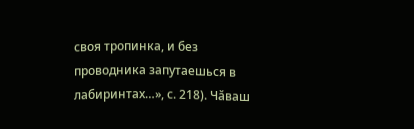своя тропинка, и без проводника запутаешься в лабиринтах…», с. 218). Чӑваш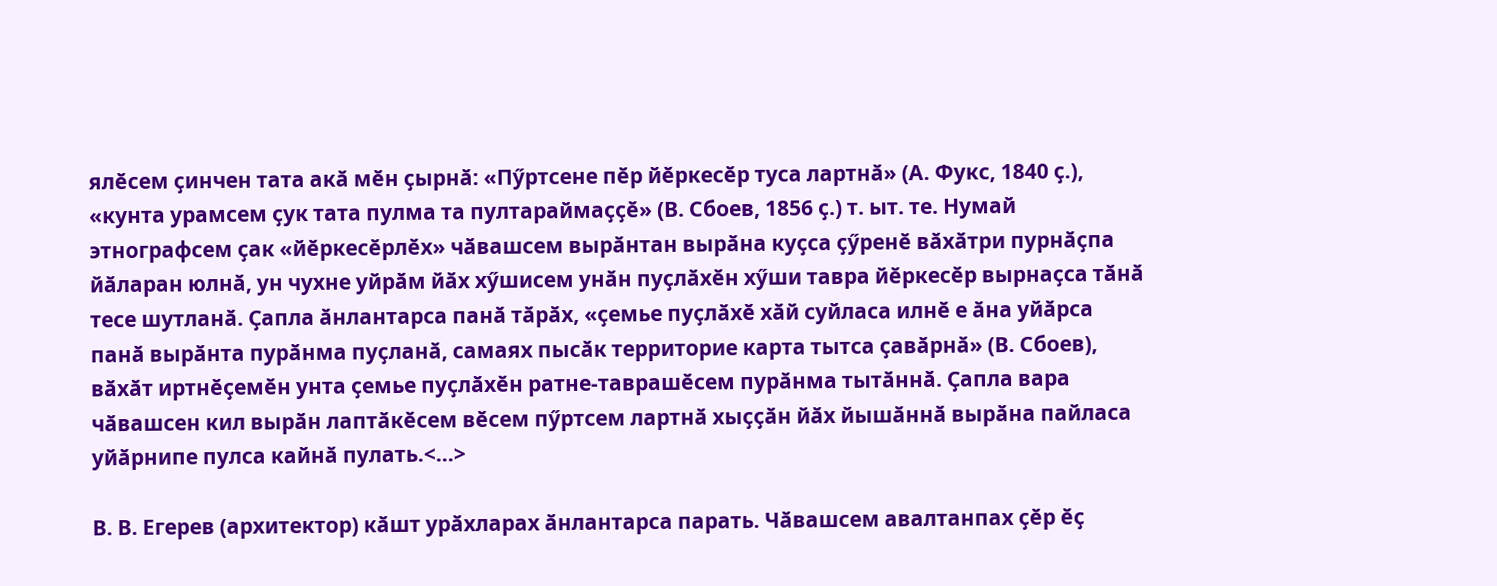ялӗсем ҫинчен тата акӑ мӗн ҫырнӑ: «Пӳртсене пӗр йӗркесӗр туса лартнӑ» (А. Фукс, 1840 ҫ.), «кунта урамсем ҫук тата пулма та пултараймаҫҫӗ» (В. Сбоев, 1856 ҫ.) т. ыт. те. Нумай этнографсем ҫак «йӗркесӗрлӗх» чӑвашсем вырӑнтан вырӑна куҫса ҫӳренӗ вӑхӑтри пурнӑҫпа йӑларан юлнӑ, ун чухне уйрӑм йӑх хӳшисем унӑн пуҫлӑхӗн хӳши тавра йӗркесӗр вырнаҫса тӑнӑ тесе шутланӑ. Ҫапла ӑнлантарса панӑ тӑрӑх, «ҫемье пуҫлӑхӗ хӑй суйласа илнӗ е ӑна уйӑрса панӑ вырӑнта пурӑнма пуҫланӑ, самаях пысӑк территорие карта тытса ҫавӑрнӑ» (В. Сбоев), вӑхӑт иртнӗҫемӗн унта ҫемье пуҫлӑхӗн ратне-таврашӗсем пурӑнма тытӑннӑ. Ҫапла вара чӑвашсен кил вырӑн лаптӑкӗсем вӗсем пӳртсем лартнӑ хыҫҫӑн йӑх йышӑннӑ вырӑна пайласа уйӑрнипе пулса кайнӑ пулать.<…>

В. В. Егерев (архитектор) кӑшт урӑхларах ӑнлантарса парать. Чӑвашсем авалтанпах ҫӗр ӗҫ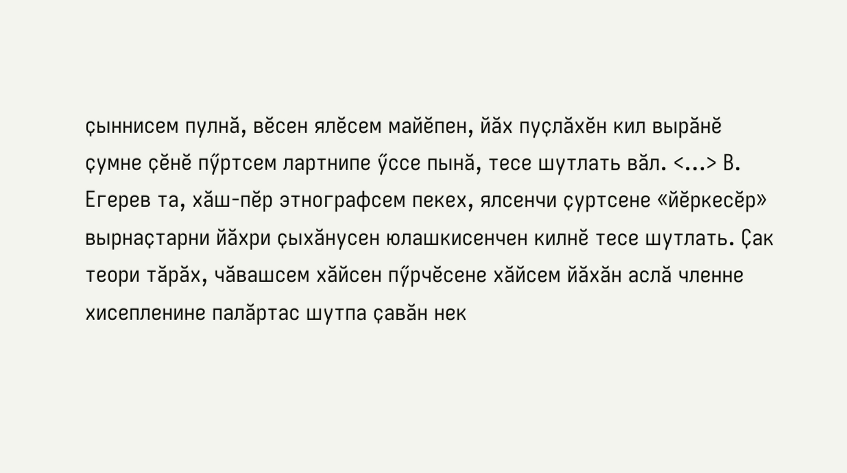ҫыннисем пулнӑ, вӗсен ялӗсем майӗпен, йӑх пуҫлӑхӗн кил вырӑнӗ ҫумне ҫӗнӗ пӳртсем лартнипе ӳссе пынӑ, тесе шутлать вӑл. <…> В. Егерев та, хӑш-пӗр этнографсем пекех, ялсенчи ҫуртсене «йӗркесӗр» вырнаҫтарни йӑхри ҫыхӑнусен юлашкисенчен килнӗ тесе шутлать. Ҫак теори тӑрӑх, чӑвашсем хӑйсен пӳрчӗсене хӑйсем йӑхӑн аслӑ членне хисепленине палӑртас шутпа ҫавӑн нек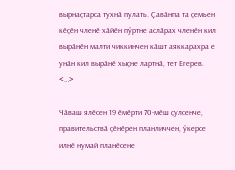вырнаҫтарса тухнӑ пулать. Ҫавӑнпа та ҫемьен кӗҫӗн членӗ хӑйӗн пӳртне аслӑрах членӗн кил вырӑнӗн малти чиккинчен кӑшт аяккарахра е унӑн кил вырӑнӗ хыҫне лартнӑ, тет Егерев. <…>

Чӑваш ялӗсен 19 ӗмӗрти 70-мӗш ҫулсенче, правительствӑ ҫӗнӗрен планличчен, ӳкерсе илнӗ нумай планӗсене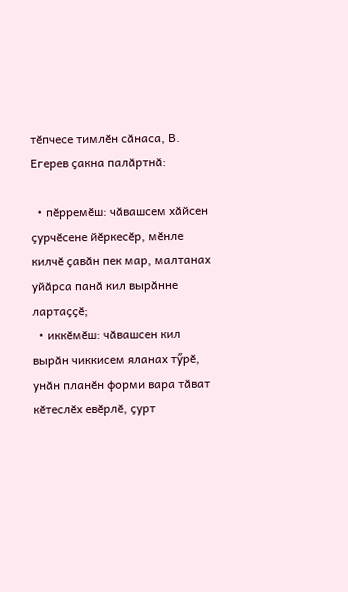тӗпчесе тимлӗн сӑнаса, В. Егерев ҫакна палӑртнӑ:

  • пӗрремӗш: чӑвашсем хӑйсен ҫурчӗсене йӗркесӗр, мӗнле килчӗ ҫавӑн пек мар, малтанах уйӑрса панӑ кил вырӑнне лартаҫҫӗ;
  • иккӗмӗш: чӑвашсен кил вырӑн чиккисем яланах тӳрӗ, унӑн планӗн форми вара тӑват кӗтеслӗх евӗрлӗ, ҫурт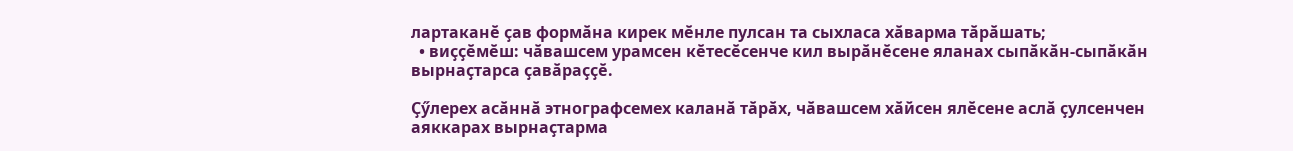лартаканӗ ҫав формӑна кирек мӗнле пулсан та сыхласа хӑварма тӑрӑшать;
  • виҫҫӗмӗш: чӑвашсем урамсен кӗтесӗсенче кил вырӑнӗсене яланах сыпӑкӑн-сыпӑкӑн вырнаҫтарса ҫавӑраҫҫӗ.

Ҫӳлерех асӑннӑ этнографсемех каланӑ тӑрӑх, чӑвашсем хӑйсен ялӗсене аслӑ ҫулсенчен аяккарах вырнаҫтарма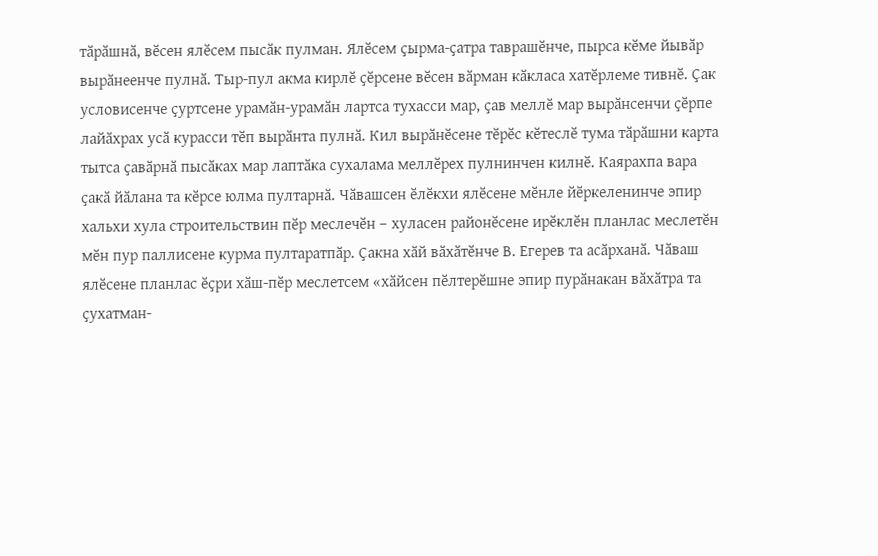тӑрӑшнӑ, вӗсен ялӗсем пысӑк пулман. Ялӗсем ҫырма-ҫатра таврашӗнче, пырса кӗме йывӑр вырӑнеенче пулнӑ. Тыр-пул акма кирлӗ ҫӗрсене вӗсен вӑрман кӑкласа хатӗрлеме тивнӗ. Ҫак условисенче ҫуртсене урамӑн-урамӑн лартса тухасси мар, ҫав меллӗ мар вырӑнсенчи ҫӗрпе лайӑхрах усӑ курасси тӗп вырӑнта пулнӑ. Кил вырӑнӗсене тӗрӗс кӗтеслӗ тума тӑрӑшни карта тытса ҫавӑрнӑ пысӑках мар лаптӑка сухалама меллӗрех пулнинчен килнӗ. Каярахпа вара ҫакӑ йӑлана та кӗрсе юлма пултарнӑ. Чӑвашсен ӗлӗкхи ялӗсене мӗнле йӗркеленинче эпир хальхи хула строительствин пӗр меслечӗн – хуласен районӗсене ирӗклӗн планлас меслетӗн мӗн пур паллисене курма пултаратпӑр. Ҫакна хӑй вӑхӑтӗнче В. Егерев та асӑрханӑ. Чӑваш ялӗсене планлас ӗҫри хӑш-пӗр меслетсем «хӑйсен пӗлтерӗшне эпир пурӑнакан вӑхӑтра та ҫухатман-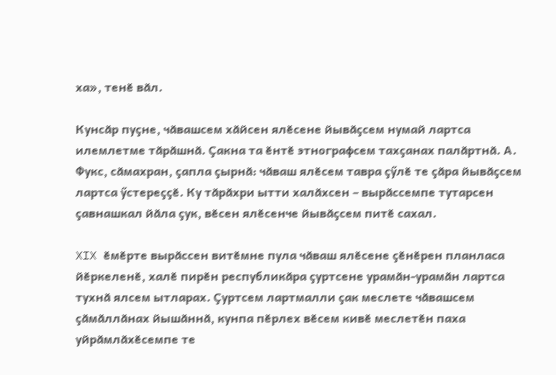ха», тенӗ вӑл.

Кунсӑр пуҫне, чӑвашсем хӑйсен ялӗсене йывӑҫсем нумай лартса илемлетме тӑрӑшнӑ. Ҫакна та ӗнтӗ этнографсем тахҫанах палӑртнӑ. А. Фукс, сӑмахран, ҫапла ҫырнӑ: чӑваш ялӗсем тавра ҫӳлӗ те ҫӑра йывӑҫсем лартса ӳстереҫҫӗ. Ку тӑрӑхри ытти халӑхсен – вырӑссемпе тутарсен ҫавнашкал йӑла ҫук, вӗсен ялӗсенче йывӑҫсем питӗ сахал.

XIX ӗмӗрте вырӑссен витӗмне пула чӑваш ялӗсене ҫӗнӗрен планласа йӗркеленӗ, халӗ пирӗн республикӑра ҫуртсене урамӑн-урамӑн лартса тухнӑ ялсем ытларах. Ҫуртсем лартмалли ҫак меслете чӑвашсем ҫӑмӑллӑнах йышӑннӑ, кунпа пӗрлех вӗсем кивӗ меслетӗн паха уйрӑмлӑхӗсемпе те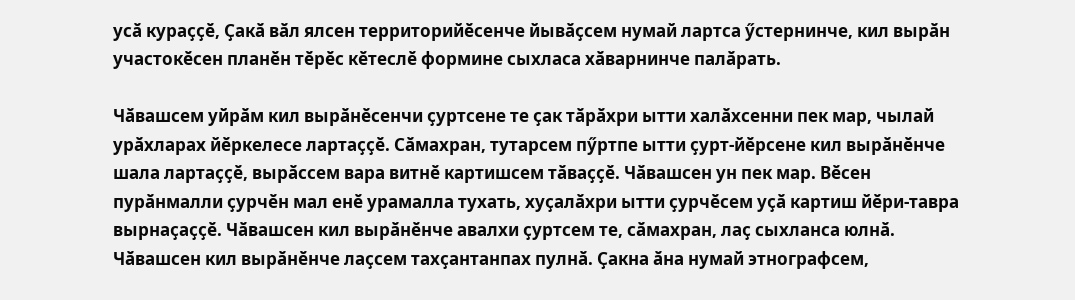усӑ кураҫҫӗ, Ҫакӑ вӑл ялсен территорийӗсенче йывӑҫсем нумай лартса ӳстернинче, кил вырӑн участокӗсен планӗн тӗрӗс кӗтеслӗ формине сыхласа хӑварнинче палӑрать.

Чӑвашсем уйрӑм кил вырӑнӗсенчи ҫуртсене те ҫак тӑрӑхри ытти халӑхсенни пек мар, чылай урӑхларах йӗркелесе лартаҫҫӗ. Сӑмахран, тутарсем пӳртпе ытти ҫурт-йӗрсене кил вырӑнӗнче шала лартаҫҫӗ, вырӑссем вара витнӗ картишсем тӑваҫҫӗ. Чӑвашсен ун пек мар. Вӗсен пурӑнмалли ҫурчӗн мал енӗ урамалла тухать, хуҫалӑхри ытти ҫурчӗсем уҫӑ картиш йӗри-тавра вырнаҫаҫҫӗ. Чӑвашсен кил вырӑнӗнче авалхи ҫуртсем те, сӑмахран, лаҫ сыхланса юлнӑ. Чӑвашсен кил вырӑнӗнче лаҫсем тахҫантанпах пулнӑ. Ҫакна ӑна нумай этнографсем,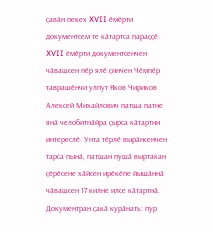ҫавӑн пекех XVII ӗмӗрти документсем те кӑтартса параҫҫӗ. XVII ӗмӗрти документсенчен чӑвашсен пӗр ялӗ ҫинчен Чӗмпӗр таврашӗнчи улпут Яков Чириков Алексей Михайлович патша патне янӑ челобитнӑйра ҫырса кӑтартни интереслӗ. Унта тӗрлӗ вырӑнсенчен тарса пынӑ, патшан пушӑ выртакан ҫӗрӗсене хӑйсен ирӗкӗпе йышӑннӑ чӑвашсен 17 килне илсе кӑтартнӑ. Документран ҫакӑ курӑнать: пур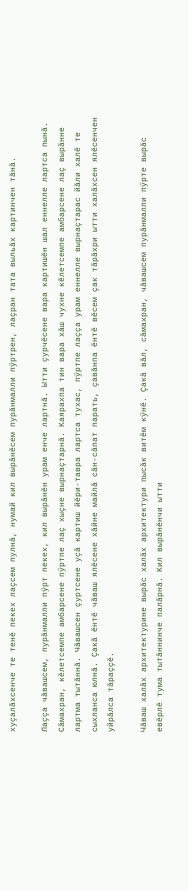хуҫалӑхсенче те тенӗ пекех лаҫсем пулнӑ, нумай кил вырӑнӗсем пурӑнмалли пӳртрен, лаҫран тата выльӑх картинчен тӑнӑ.

Лаҫҫа чӑвашсем, пурӑнмалли пӳрт пекех, кил вырӑнӗн урам енче лартнӑ. Ытти ҫурчӗсене вара картишӗн шал еннелле лартса пынӑ. Сӑмахран, кӗлетсемпе амбарсене пӳртпе лаҫ хыҫне вырнаҫтарнӑ. Каярахпа тин вара хӑш чухне кӗлетсемпе амбарсене лаҫ вырӑнне лартма тытӑннӑ. Чӑвашсен ҫуртсене уҫӑ картиш йӗри-тавра лартса тухас, пӳртпе лаҫҫа урам еннелле вырнаҫтарас йӑли халӗ те сыхланса юлнӑ. Ҫакӑ ӗнтӗ чӑваш ялӗсене хӑйне майлӑ сӑн-сӑпат парать, ҫавӑнпа ӗнтӗ вӗсем ҫак тӑрӑхри ытти халӑхсен ялӗсенчен уйрӑлса тӑраҫҫӗ.

Чӑваш халӑх архитектурине вырӑс халӑх архитектури пысӑк витӗм кӳнӗ. Ҫакӑ вӑл, сӑмахран, чӑвашсем пурӑнмалли пӳрте вырӑс евӗрлӗ тума тытӑннинче палӑрнӑ. Кил вырӑнӗнчи ытти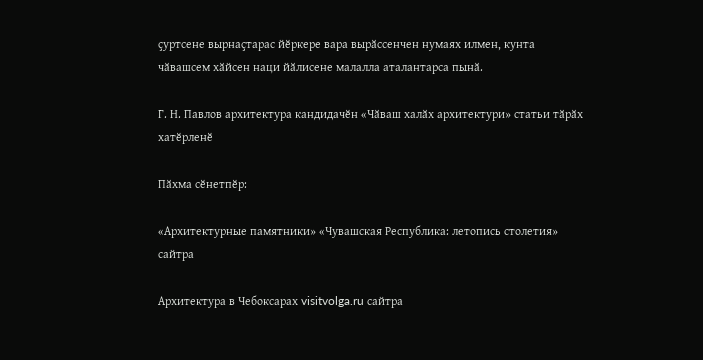ҫуртсене вырнаҫтарас йӗркере вара вырӑссенчен нумаях илмен, кунта чӑвашсем хӑйсен наци йӑлисене малалла аталантарса пынӑ.

Г. Н. Павлов архитектура кандидачӗн «Чӑваш халӑх архитектури» статьи тӑрӑх хатӗрленӗ

Пӑхма сӗнетпӗр:

«Архитектурные памятники» «Чувашская Республика: летопись столетия» сайтра

Архитектура в Чебоксарах visitvolga.ru сайтра